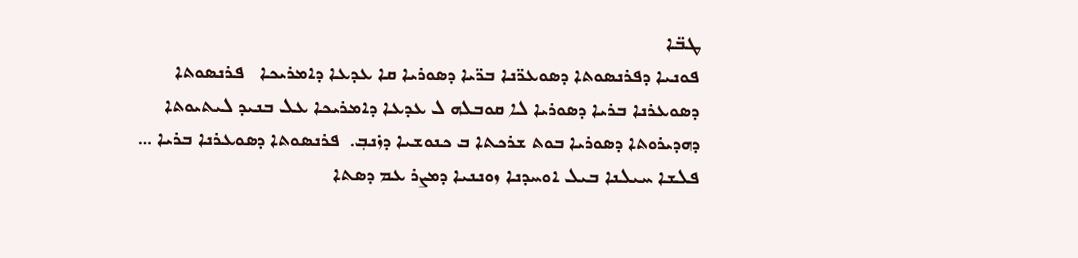ܛܒ̈ܐ
ܦܘܢܝܐ ܕܦܪܢܣܘܬܐ ܕܣܘܥܪ̈ܢܐ ܒܪ̈ܝܐ ܕܣܘܪܝܐ ܩܐ ܥܕܥܐ ܕܐܡܪܝܟܐ   ܦܪܢܣܘܬܐ ܕܣܘܥܪܢܐ ܒܪܝܐ ܕܣܘܪܝܐ ܠܐ ܩܘܒܠܗ ܠ ܥܕܥܐ ܕܐܡܪܝܟܐ ܥܠ ܒܢܝܕ ܠܝܬܝܘܬܐ ܕܗܕܝܪܘܬܐ ܕܣܘܪܝܐ ܒܘܬ ܫܪܟܬܐ ܒ ܟܢܘܫܝܐ ܕܙ̇ܢܒܼ.  ܦܪܢܣܘܬܐ ܕܣܘܥܪܢܐ ܒܪܝܐ …
ܦܠܫܐ ܚܝܠܢܐ ܒܝܠ ܐܘܚܕܢܐ ܙܘܢܢܝܐ ܕܡܨܪ ܥܡ ܕܣܬܐ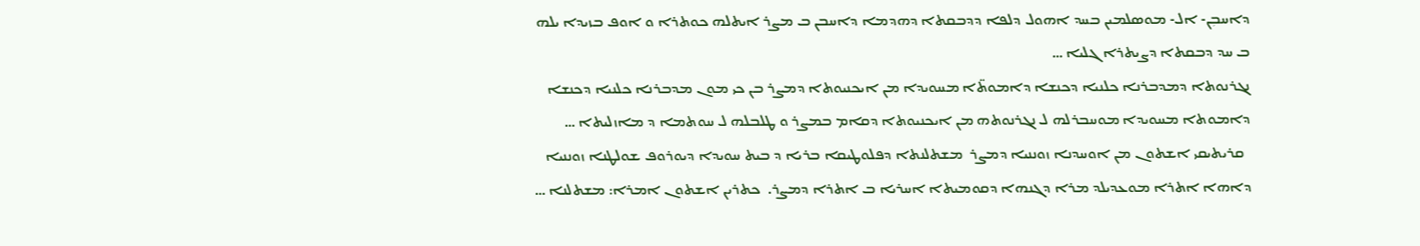ܕܐܚܒܼܢ- ܐܠ- ܡܘܣܠܡܝܢ ܒܚܕ ܐܗܘܠ ܕܠܦܐ ܕܕܒܩܬܐ ܕܗܕܡܐ ܕܐܚܒܢ ܒ ܡܨܪ ܐܝܬܠܗ ܟܘܬܪܐ ܘ ܐܘܦ ܒܙܝܕܐ ܝܠܗ ܒ ܚܕ ܕܒܩܬܐ ܕܨܝܬܪܐ ܓܠܝܐ …
ܢܓܪܢܘܬܐ ܕܡܕܒܪܢܐ ܟܠܢܝܐ ܕܟܢܫܐ ܕܐܡܘܬ̈ܐ ܡܚܘܝܕܐ ܡܢ ܐܝܟܢܝܘܬܐ ܕܡܨܪ ܒܢ ܟܝ ܡܘܢ ܡܕܒܪܢܐ ܟܠܢܝܐ ܕܟܢܫܐ ܕܐܡܘܬܐ ܡܚܘܝܕܐ ܡܘܚܒܪܠܗ ܠ ܢܓܪܢܘܬܗ ܡܢ ܐܝܟܢܝܘܬܐ ܕܩܐܡ ܒܡܨܪ ܘ ܛܠܒܠܗ ܠ ܚܘܬܡܐ ܕ ܡܐܙܠܝܬܐ …
  ܩܪܝܬܝܩܝ ܐܫܬܘܢ ܡܢ ܐܘܚܕܢܐ ܙܘܢܢܝܐ ܕܡܨܪ  ܡܫܬܠܢܬܐ ܕܦܠܘܛܝܩܐ ܒܪܝܐ ܕ ܒܝܬ ܚܘܝܕܐ ܕܝܘܪܘܦ ܫܘܠܛܢܐ ܙܘܢܢܝܐ ܕܐܗܐ ܐܬܪܐ ܡܘܥܕܝܠܕ ܡܪܐ ܕܓܢܗܐ ܕܩܘܡܝܬܐ ܐܚܪܝܐ ܒ ܐܬܪܐ ܕܡܨܪ.  ܟܬܪܝܢ ܐܫܬܘܢ ܐܡܪܐ: ܡܫܬܠܢܐ …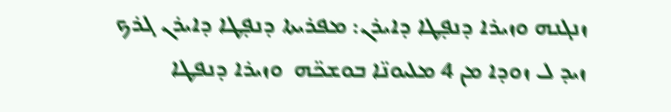ܙܢܓܢܗ ܘܙܝܪܐ ܕܢܦ̣ܛܐ ܕܐܝܪܢ: ܡܦܪܝܬܐ ܕܢܦ̣ܛܐ ܕܐܝܪܢ ܓܪܟ ܙܝܕ ܠ ܙܘܕܐ ܡܢ 4 ܡܠܝܘܢ̈ܐ ܒܘܫܟ̈ܗ  ܘܙܝܪܐ ܕܢܦܛܐ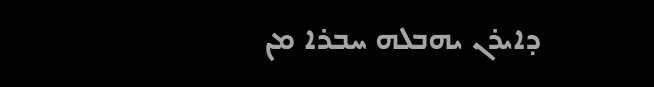ܕܐܝܪܢ ܝܗܒܠܗ ܚܒܪܐ ܡܢ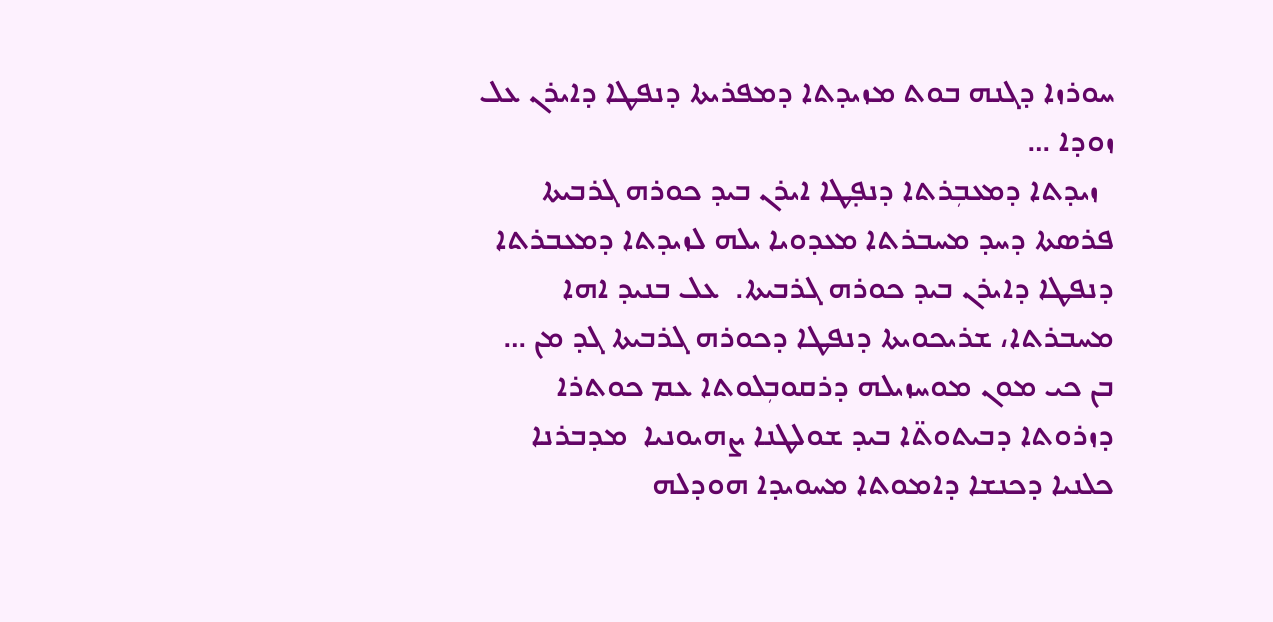ܚܘܪܙܐ ܕܓܢܗ ܒܘܬ ܡܙܝܕܬܐ ܕܡܦܪܝܬܐ ܕܢܦܛܐ ܕܐܝܪܢ ܥܠ ܙܘܕܐ …
  ܙܝܕܬܐ ܕܡܥܒܼܪܬܐ ܕܢܦ̣ܛܐ ܐܝܪܢ ܒܝܕ ܟܘܪܗ ܓܪܒܝܬܐ  ܦܪܣܬܐ ܕܚܕ ܡܚܒܪܬܐ ܡܥܕܘܝܐ ܝܠܗ ܠܙܝܕܬܐ ܕܡܥܒܪܬܐ ܕܢܦܛܐ ܕܐܝܪܢ ܒܝܕ ܟܘܪܗ ܓܪܒܝܬܐ.  ܥܠ ܒܢܝܕ ܐܗܐ ܡܚܒܪܬܐ، ܫܪܝܟܘܝܬܐ ܕܢܦܛܐ ܕܟܘܪܗ ܓܪܒܝܬܐ ܓܕ ܡܢ …
ܒܢ ܟܝ ܡܘܢ ܡܘܚܙܝܠܗ ܕܪܩܘܒܼܠܘܬܐ ܥܡ ܟܘܬܪܐ ܕܙܪܘܬܐ ܕܒܝܬܘܬ̈ܐ ܒܝܕ ܫܘܠܛܢܐ ܨܗܝܘܢܝܐ  ܡܕܒܪܢܐ ܟܠܢܝܐ ܕܟܢܫܐ ܕܐܡܘܬܐ ܡܚܘܝܕܐ ܗܘܕܠܗ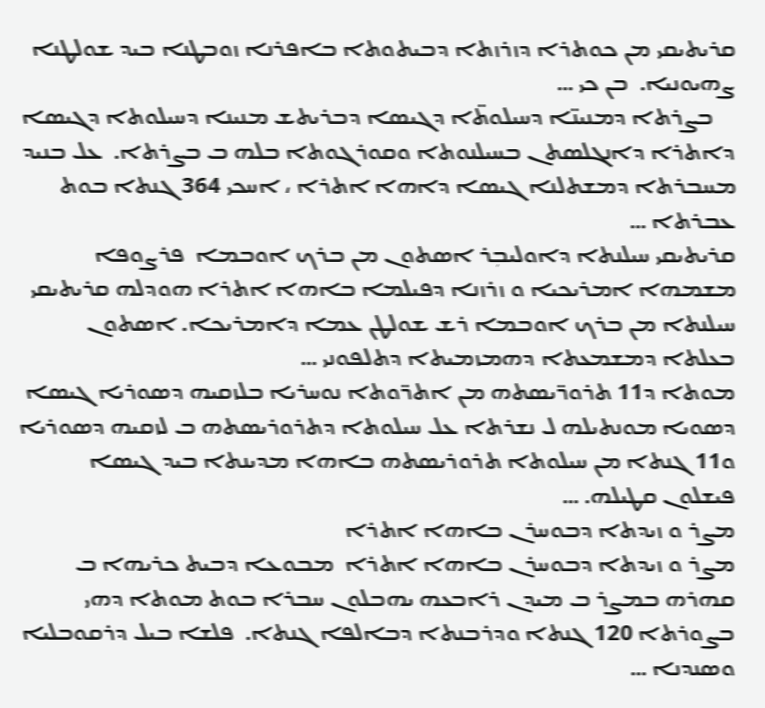ܩܪܝܬܝܩܝ ܡܢ ܟܘܬܪܐ ܕܙܪܙܬܐ ܕܒܝܬܘܬܐ ܒܐܦܪܢܐ ܙܘܒܛܢܐ ܒܝܕ ܫܘܠܛܢܐ ܨܗܝܘܢܝܐ.  ܒܢ ܟܝ …
    ܒܨܪܬܐ ܕܡܢܝܢ̈ܐ ܕܚܝܠܘܬ̈ܐ ܕܓܝܣܐ ܕܒܪܝܬܫ ܡܢܝܢܐ ܕܚܝܠܘܬܐ ܕܓܝܣܐ ܕܐܬܪܐ ܕܐܢܓܠܣܬܢ ܒܚܝܠܢܘܬܐ ܘܩܘܪܓܘܬܐ ܒܠܗ ܒ ܒܨܪܬܐ.  ܥܠ ܒܢܝܕ ܡܚܒܪܬܐ ܕܡܫܬܠܢܐ ܓܝܣܐ ܕܐܗܐ ܐܬܪܐ ، ܐܚܟܝ 364 ܓܢܬܐ ܒܘܬ ܥܒܪܬܐ …
ܩܪܝܬܝܩܝ ܚܝܠܢܬܐ ܕܐܘܠܝܒܼܪ ܐܣܬܘܢ ܡܢ ܒܪܟ ܐܘܒܡܐ  ܦܪܨܘܦܐ ܡܫܡܗܐ ܐܡܪܝܟܝܐ ܘ ܙܪܙܢܐ ܕܦܝܠܡܐ ܒܐܗܐ ܐܬܪܐ ܗܘܕܠܗ ܩܪܝܬܝܩܝ ܚܝܠܢܬܐ ܡܢ ܒܪܟ ܐܘܒܡܐ ܪܫ ܫܘܠܛܢ ܥܡܐ ܕܐܡܪܝܟܐ. ܐܣܬܘܢ ܒܥܠܬܐ ܕܡܫܡܥܬܐ ܕܗܡܙܡܝܬܐ ܕܬܠܦܘܢܝ …
ܡܘܬܐ ܕ11 ܬܪܘܪ̈ܝܣܬܗ ܡܢ ܐܬܪ̈ܘܬܐ ܢܘܚܪܝܐ ܒܠܙܩܝܗ ܕܣܘܪܝܐ ܓܝܣܐ ܕܣܘܝܐ ܡܘܢܬܝܠܗ ܠ ܢܫܪܬܐ ܥܠ ܚܝܠܘܬܐ ܕܬܪܘܪܝܣܬܗ ܒ ܠܙܩܝܗ ܕܣܘܪܝܐ ܘ11 ܓܢܬܐ ܡܢ ܚܝܠܘܬܐ ܬܪܘܪܝܣܬܗ ܒܐܗܐ ܡܕܝܢܬܐ ܒܝܕ ܓܝܣܐ ܦܝܫܠܘܢ ܩܛܝܠܗ. …
ܡܨܪ ܘ ܙܝܕܬܐ ܕܒܘܚܪܢ ܒܐܗܐ ܐܬܪܐ
ܡܨܪ ܘ ܙܝܕܬܐ ܕܒܘܚܪܢ ܒܐܗܐ ܐܬܪܐ  ܡܒܘܥܐ ܕܒܝܬ ܟܪܝܗܐ ܒ ܩܗܪܗ ܒܡܨܪ ܒ ܡܝܕܢ ܪܐܒܥܗ ܝܗܒܠܘܢ ܚܒܪܐ ܒܘܬ ܡܘܬܐ ܕܗܝ ܒܨܘܪܬܐ 120 ܓܢܬܐ ܘܕܪܒܢܬܐ ܕܒܐܠܦܐ ܓܢܬܐ.  ܦܠܫܐ ܒܝܠ ܕܪܩܘܒܠܝܐ ܘܣܢܕܢܐ …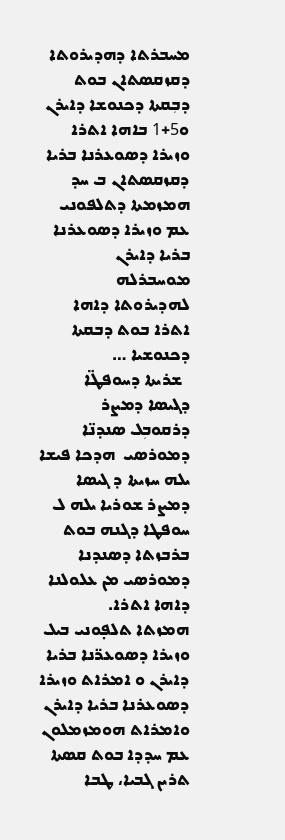ܡܚܒܪܬܐ ܕܗܕܝܪܘܬܐ ܕܩܙܩܣܬܐܢ ܒܘܬ ܕܒܼܩܬܐ ܕܟܢܘܫܐ ܕܐܝܪܢ ܘ5+1 ܒܐܗܐ ܐܬܪܐ  ܘܙܝܪܐ ܕܣܘܥܪܢܐ ܒܪܝܐ ܕܩܙܩܣܬܐܢ ܒ ܚܕ ܗܡܙܡܬܐ ܕܬܠܦܘܢܝ ܥܡ ܘܙܝܪܐ ܕܣܘܥܪܢܐ ܒܪܝܐ ܕܐܝܪܢ ܡܘܚܒܪܠܗ ܠܗܕܝܪܘܬܐ ܕܐܗܐ ܐܬܪܐ ܒܘܬ ܕܒܩܬܐ ܕܟܢܘܫܝܐ …
  ܫܪܝܬܐ ܕܚܘܦܛ̈ܐ ܕܓܝܣܐ ܕܡܨܪ ܕܪܩܘܒܼܠ ܣܢܕܢ̈ܐ ܕܡܘܪܣܝ  ܗܕܟܐ ܦܝܫܐ ܝܠܗ ܚܙܝܬܐ ܕ ܓܝܣܐ ܕܡܨܪ ܫܘܪܝܐ ܝܠܗ ܠ ܚܘܦܛܐ ܕܓܢܗ ܒܘܬ ܒܪܒܙܬܐ ܕܣܢܕܢܐ ܕܡܘܪܣܝ ܡܢ ܥܠܘܠܢܐ ܕܐܗܐ ܐܬܪܐ.
ܗܡܙܬܐ ܬܠܦ̣ܘܢܝ ܒܝܠ ܘܙܝܪܐ ܕܣܘܥܪ̈ܢܐ ܒܪܝܐ ܕܐܝܪܢ ܘ ܐܡܪܐܬ ܘܙܝܪܐ ܕܣܘܥܪܢܐ ܒܪܝܐ ܕܐܝܪܢ ܘܐܡܪܐܬ ܗܘܡܙܡܠܘܢ ܥܡ ܚܕܕܐ ܒܘܬ ܩܣܬܐ ܬܪܝܢ ܓܒܝܐ، ܛܒܐ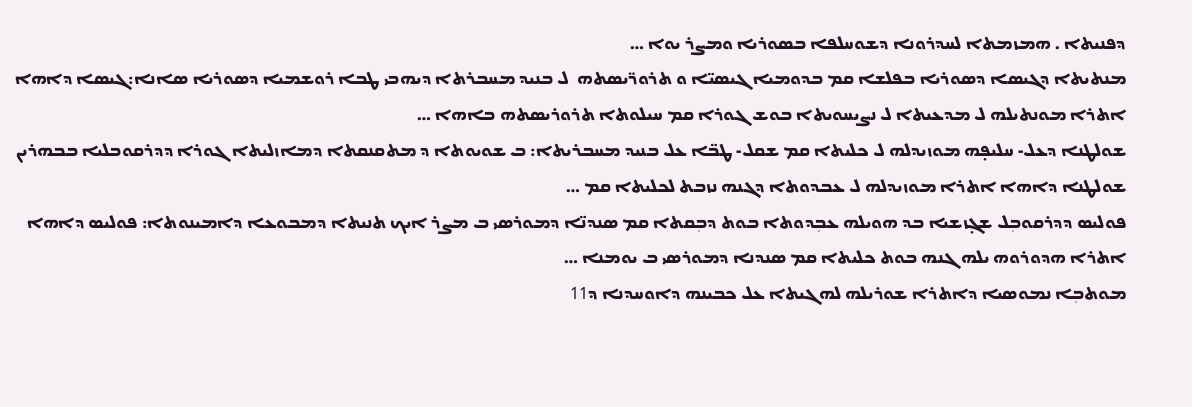ܕܦܢܝܬܐ . ܗܡܙܡܬܐ ܠܚܕܪܘܢܐ ܕܫܘܚܠܦܐ ܒܣܘܪܝܐ ܘܡܨܪ ܝܘܐ …
ܡܢܬܝܬܐ ܕܓܝܣܐ ܕܣܘܪܝܐ ܒܦܠܫܐ ܩܡ ܒܕܘܡܝܐ ܓܝܣܝ̈ܐ ܘ ܬܪܘܪ̈ܝܣܬܗ  ܠ ܒܢܝܕ ܡܚܒܪܬܐ ܕܝܗܒܝ ܛܒܐ ܪܘܫܡܝܐ ܕܣܘܪܝܐ ܣܐܢܐ:ܓܝܣܐ ܕܐܗܐ ܐܬܪܐ ܡܘܢܬܝܠܗ ܠ ܡܕܥܝܬܐ ܠ ܢܨܝܚܘܝܬܐ ܒܘܫ ܓܘܪܐ ܩܡ ܚܝܠܘܬܐ ܬܪܘܪܝܣܬܗ ܒܐܗܐ …
ܫܘܠܛܢܐ ܕܥܠ- ܚܠܝܦ̣ܗ ܡܘܙܝܕܠܗ ܠ ܟܠܝܬܐ ܩܡ ܫܩܠ- ܛܒ̈ܐ ܥܠ ܒܢܝܕ ܡܚܒܪܝܬܐ: ܒ ܫܘܝܘܬܐ ܕ ܡܬܩܢܩܬܐ ܕܡܐܙܠܝܬܐ ܓܘܪܐ ܕܕܪܩܘܒܠܝܐ ܒܒܗܪܝܢ ܫܘܠܛܢܐ ܕܐܗܐ ܐܬܪܐ ܡܘܙܝܕܠܗ ܠ ܥܒܕܘܬܐ ܕܓܢܗ ܢܙܒܬ ܠܟܠܝܬܐ ܩܡ …
ܦܘܠܝܣ ܕܕܪܩܘܒܼܠ ܫܓ̣ܙܫܝܐ ܒܕ ܗܘܝܠܗ ܥܒܼܕܘܬܐ ܒܘܬ ܕܒܼܩܬܐ ܩܡ ܣܢܕܢ̈ܐ ܕܡܘܪܣܝ ܒ ܡܨܪ ܐܝܟ ܬܢܝܬܐ ܕܡܒܘܥܐ ܕܐܡܝܢܘܬܐ: ܦܘܠܝܣ ܕܐܗܐ ܐܬܪܐ ܗܕܘܪܘܗ ܝܠܗ ܓܢܗ ܒܘܬ ܟܠܝܬܐ ܩܡ ܣܢܕܢܐ ܕܡܘܪܣܝ ܒ ܝܘܡܢܐ …
ܡܘܬܒܼܐ ܢܡܘܣܝܐ ܕܐܬܪܐ ܫܘܪܝܠܗ ܠܗܓܝܬܐ ܥܠ ܟܒܝܢܗ ܕܐܘܚܕܢܐ ܕ11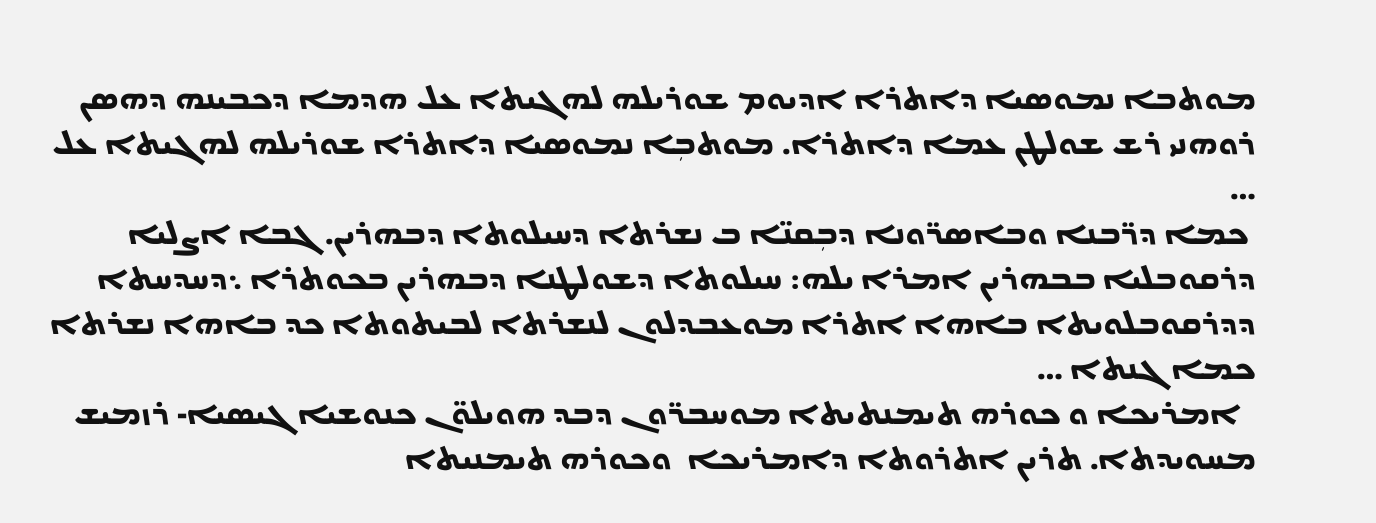ܡܘܬܒܐ ܢܡܘܣܝܐ ܕܐܬܪܐ ܐܕܝܘܡ ܫܘܪܝܠܗ ܠܗܓܝܬܐ ܥܠ ܗܕܡܐ ܕܟܒܝܢܗ ܕܗܣܢ ܪܘܗܢܝ ܪܫ ܫܘܠܛܢ ܥܡܐ ܕܐܬܪܐ. ܡܘܬܒܼܐ ܢܡܘܣܝܐ ܕܐܬܪܐ ܫܘܪܝܠܗ ܠܗܓܝܬܐ ܥܠ …
 ܟܡܐ ܕܪ̈ܒܢܐ ܘܒܐܣܪ̈ܘܢܐ ܕܒܼܩܢ̈ܐ ܒ ܢܫܪܬܐ ܕܚܝܠܘܬܐ ܕܒܗܪܝܢ. ܓܒܐ ܐܨܠܝܐ ܕܪܩܘܒܠܝܐ ܒܒܗܪܝܢ ܐܡܪܐ ܝܠܗ: ܚܝܠܘܬܐ ܕܫܘܠܛܢܐ ܕܒܗܪܝܢ ܒܟܘܬܪܐ ܆ܕܚܕܚܬܐ ܕܕܪܩܘܒܠܘܝܬܐ ܒܐܗܐ ܐܬܪܐ ܡܘܥܒܕܠܘܢ ܠܢܫܪܬܐ ܠܒܝܬܘܬܐ ܟܕ ܒܐܗܐ ܢܫܪܬܐ ܟܡܐ ܓܢܬܐ …
  ܐܡܪܝܟܐ ܘ ܟܘܪܗ ܬܝܡܢܬܝܬܐ ܡܘܚܒܪ̈ܘܢ ܕܒܕ ܗܘܝܠܘ̈ܢ ܟܢܘܫܝܐ ܓܝܣܝܐ- ܪܙܡܝܫ ܡܚܘܝܕܬܐ. ܬܪܝܢ ܐܬܪܘܬܐ ܕܐܡܪܝܟܐ  ܘܟܘܪܗ ܬܝܡܢܝܬܐ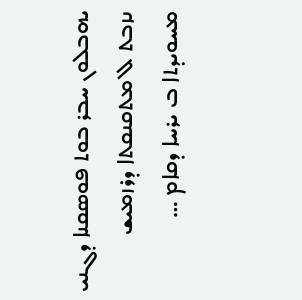ܝܗܒܠܘܢ ܚܒܪ ܒܘܬ ܦܘܣܩܢܐ ܕܓܢܝ ܢܙܒܬ ܠ ܡܬܩܢܩܬܐ ܕܪܙܡܝܫ ܡܚܘܝܕܬܐ ܒ ܝܪܚܐ ܕܩܐܡ …